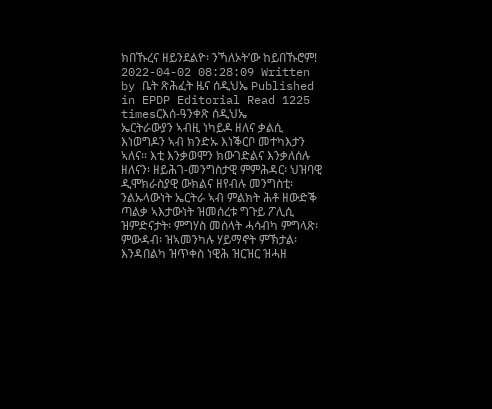ክበኹረና ዘይንደልዮ፡ ንኻለኦት’ው ከይበኹሮም!
2022-04-02 08:28:09 Written by ቤት ጽሕፈት ዜና ሰዲህኤ Published in EPDP Editorial Read 1225 timesርእሰ-ዓንቀጽ ሰዲህኤ
ኤርትራውያን ኣብዚ ነካይዶ ዘለና ቃልሲ እነወግዶን ኣብ ክንድኡ እነቕርቦ መተካእታን ኣለና። እቲ እንቃወሞን ክውገድልና እንቃለሰሉ ዘለናን፡ ዘይሕገ-መንግስታዊ ምምሕዳር፡ ህዝባዊ ዲሞክራስያዊ ውክልና ዘየብሉ መንግስቲ፡ ንልኡላውነት ኤርትራ ኣብ ምልክት ሕቶ ዘውድቕ ጣልቃ ኣእታውነት ዝመሰረቱ ግጉይ ፖሊሲ ዝምድናታት፡ ምግሃስ መሰላት ሓሳብካ ምግላጽ፡ ምውዳብ፡ ዝኣመንካሉ ሃይማኖት ምኽታል፡ እንዳበልካ ዝጥቀስ ነዊሕ ዝርዝር ዝሓዘ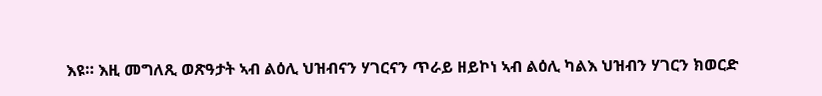እዩ። እዚ መግለጺ ወጽዓታት ኣብ ልዕሊ ህዝብናን ሃገርናን ጥራይ ዘይኮነ ኣብ ልዕሊ ካልእ ህዝብን ሃገርን ክወርድ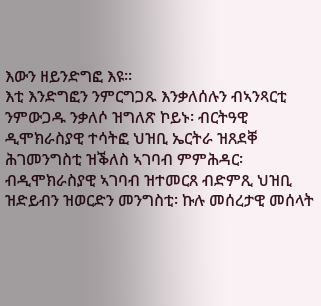እውን ዘይንድግፎ እዩ።
እቲ እንድግፎን ንምርግጋጹ እንቃለሰሉን ብኣንጻርቲ ንምውጋዱ ንቃለሶ ዝግለጽ ኮይኑ፡ ብርትዓዊ ዲሞክራስያዊ ተሳትፎ ህዝቢ ኤርትራ ዝጸደቐ ሕገመንግስቲ ዝቕለስ ኣገባብ ምምሕዳር፡ ብዲሞክራስያዊ ኣገባብ ዝተመርጸ ብድምጺ ህዝቢ ዝድይብን ዝወርድን መንግስቲ፡ ኩሉ መሰረታዊ መሰላት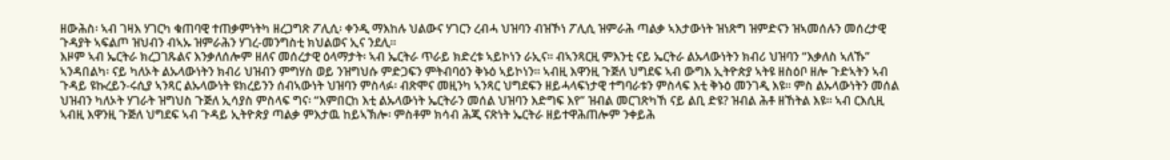ዘውሕስ፡ ኣብ ገዛእ ሃገርካ ቁጠባዊ ተጠቃምነትካ ዘረጋግጽ ፖሊሲ፡ ቀንዲ ማእከሉ ህልውና ሃገርን ረብሓ ህዝባን ብዝኾነ ፖሊሲ ዝምራሕ ጣልቃ ኣእታውነት ዝነጽግ ዝምድናን ዝኣመሰሉን መሰረታዊ ጉዳያት ኣፍልጦ ዝህብን ብኣኡ ዝምራሕን ሃገረ-መንግስቲ ክህልወና ኢና ንደሊ።
እዞም ኣብ ኤርትራ ክረጋገጹልና እንቃለሰሎም ዘለና መሰረታዊ ዕላማታት፡ ኣብ ኤርትራ ጥራይ ክድረቱ ኣይኮነን ራኢና። ብኣንጻርዚ ምእንቲ ናይ ኤርትራ ልኡላውነትን ክብሪ ህዝባን “እቃለስ ኣለኹ” ኣንዳበልካ፡ ናይ ካለኦት ልኡላውነትን ክብሪ ህዝብን ምግሃስ ወይ ንዝግህሱ ምድጋፍን ምትብባዕን ቅኑዕ ኣይኮነን። ኣብዚ እዋንዚ ጉጅለ ህግደፍ ኣብ ውግእ ኢትዮጵያ ኣትዩ ዘስዕቦ ዘሎ ጉድኣትን ኣብ ጉዳይ ዩኩረይን-ሩሲያ ኣንጻር ልኡላውነት ዩክረይንን ሰብኣውነት ህዝባን ምስላፉ፡ ብጽሞና መዚንካ ኣንጻር ህግደፍን ዘይሓላፍነታዊ ተግባራቱን ምስላፍ እቲ ቅኑዕ መንገዲ እዩ። ምስ ልኡላውነትን መሰል ህዝብን ካለኦት ሃገራት ዝግህስ ጉጅለ ኢሳያስ ምስላፍ ግና፡ “እምበርከ እቲ ልኡላውነት ኤርትራን መሰል ህዝባን እድግፍ እየ” ዝብል መርገጽካኸ ናይ ልቢ ድዩ? ዝብል ሕቶ ዘኸትል እዩ። ኣብ ርእሲዚ ኣብዚ እዋንዚ ጉጅለ ህግደፍ ኣብ ጉዳይ ኢትዮጵያ ጣልቃ ምእታዉ ከይኣኽሎ፡ ምስቶም ክሳብ ሕጂ ናጽነት ኤርትራ ዘይተዋሕጠሎም ንቀይሕ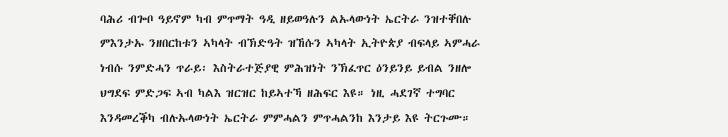ባሕሪ ብጐቦ ዓይኖም ካብ ምጥማት ዓዲ ዘይወዓሉን ልኡላውነት ኤርትራ ንዝተቐበሉ ምእንታኡ ንዘበርከቱን ኣካላት ብኽድዓት ዝኸሱን ኣካላት ኢትዮጵያ ብፍላይ ኣምሓራ ነብሱ ንምድሓን ጥራይ፡ እስትራተጅያዊ ምሕዝነት ንኽፈጥር ዕንይንይ ይብል ንዘሎ ህግደፍ ምድጋፍ ኣብ ካልእ ዝርዝር ከይኣተኻ ዘሕፍር እዩ። ነዚ ሓደገኛ ተግባር እንዳመረቕካ ብሉኡላውነት ኤርትራ ምምሓልን ምጥሓልንከ እንታይ እዩ ትርጉሙ።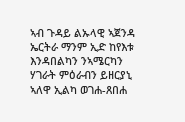ኣብ ጉዳይ ልኡላዊ ኣጀንዳ ኤርትራ ማንም ኢድ ከየእቱ እንዳበልካን ንኣሜርካን ሃገራት ምዕራብን ይዘርያኒ ኣለዋ ኢልካ ወገሐ-ጸበሐ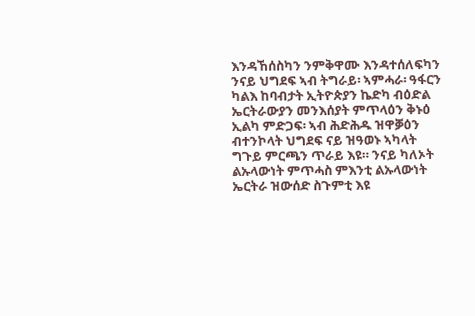እንዳኸሰስካን ንምቅዋሙ እንዳተሰለፍካን ንናይ ህግደፍ ኣብ ትግራይ፡ ኣምሓራ፡ ዓፋርን ካልእ ከባብታት ኢትዮጵያን ኬድካ ብዕድል ኤርትራውያን መንእሰያት ምጥላዕን ቅኑዕ ኢልካ ምድጋፍ፡ ኣብ ሕድሕዱ ዝዋቓዕን ብተንኮላት ህግደፍ ናይ ዝዓወኑ ኣካላት ግጉይ ምርጫን ጥራይ እዩ። ንናይ ካለኦት ልኡላውነት ምጥሓስ ምእንቲ ልኡላውነት ኤርትራ ዝውሰድ ስጉምቲ እዩ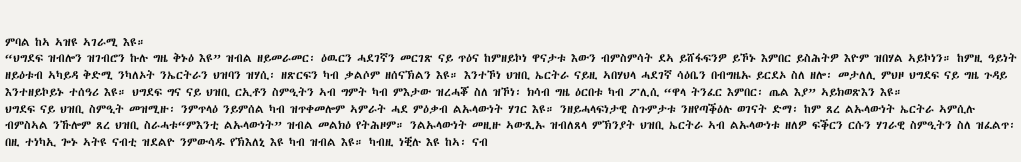ምባል ከኣ ኣዝዩ ኣገራሚ እዩ።
“ህግደፍ ዝብሎን ዝገብሮን ኩሉ ግዜ ቅኑዕ እዩ” ዝብል ዘይመራመር፡ ዕዉርን ሓደገኛን መርገጽ ናይ ጥዕና ከምዘይኮነ ዋናታቱ እውን ብምስምሳት ደኣ ይሸፋፍንዎ ይኾኑ እምበር ይስሕትዎ እዮም ዝበሃል ኣይኮነን። ከምዚ ዓይነት ዘይዕቱብ ኣካይዳ ቅድሚ ንካለኦት ንኤርትራን ህዝባን ዝሃሲ፡ ዘጽርፍን ካብ ቃልሶም ዘሰናኽልን እዩ። እንተኾነ ህዝቢ ኤርትራ ናይዚ ኣበሃህላ ሓደገኛ ሳዕቤን በብግዜኡ ይርደኦ ስለ ዘሎ፡ መታለሊ ምህዞ ህግደፍ ናይ ግዜ ጉዳይ እንተዘይኮይኑ ተሰዓሪ እዩ። ህግደፍ ግና ናይ ህዝቢ ርኢቶን ስምዒትን ኣብ ግምት ካብ ምእታው ዝረሓቖ ስለ ዝኾነ፡ ክሳብ ግዜ ዕርበቱ ካብ ፖሊሲ “ዋላ ትንፈር እምበር፡ ጤል እያ” ኣይክወጽእን እዩ።
ህግደፍ ናይ ህዝቢ ስምዒት መዝሚዙ፡ ንምጥላዕ ንይምሰል ካብ ዝጥቀመሎም ኣምራት ሓደ ምዕቃብ ልኡላውነት ሃገር እዩ። ንዘይሓላፍነታዊ ስጉምታቱ ንዘየጣቕዕሉ ወገናት ድማ፡ ከም ጸረ ልኡላውነት ኤርትራ ኣምሲሉ ብምስኣል ንኹሎም ጸረ ህዝቢ ስራሓቱ“ምእንቲ ልኡላውነት” ዝብል መልክዕ የትሕዞም። ንልኡላውነት መዚዙ ኣውጺኡ ዝብለጸላ ምኽንያት ህዝቢ ኤርትራ ኣብ ልኡላውነቱ ዘለዎ ፍቕርን ርሱን ሃገራዊ ስምዒትን ስለ ዝፈልጥ፡ በዚ ተነካኢ ጐኑ ኣትዩ ናብቲ ዝደልዮ ንምውሳዱ የኽእለኒ እዩ ካብ ዝብል እዩ። ካብዚ ነቒሉ እዩ ከኣ፡ ናብ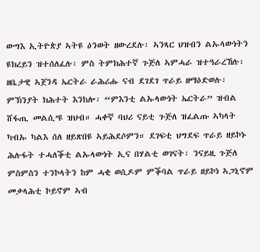ውግእ ኢትዮጵያ ኣትዩ ዕንወት ዘውረደሉ፡ ኣንጻር ህዝብን ልኡላውነትን ዩክረይን ዝተሰለፈሉ፡ ምስ ትምክሕተኛ ጉጅለ ኣምሓራ ዝተዓራረኸሉ፡ ዘቤታዊ ኣጀንዳ ኤርትራ ራሕሪሑ ናብ ደገደገ ጥራይ ዘማዕድወሉ፡ ምኽንያት ክሕተት እንከሎ፡ “ምእንቲ ልኡላውነት ኤርትራ” ዝብል ሸፋጢ መልሲ’ዩ ዝህብ። ሓቀኛ ባህሪ ናይቲ ጉጅለ ዝፈልጡ ኣካላት ካብኡ ካልእ ሰለ ዘይጽበዩ ኣይሕደሶምን። ደገፍቲ ህግደፍ ጥራይ ዘይኮኑ ሕሉፋት ተሓለቕቲ ልኡላውነት ኢና በሃልቲ ወገናት፡ ንናይዚ ጉጅለ ምስምስን ተንኮላትን ከም ሓቂ ወሲዶም ምቕባል ጥራይ ዘይኮነ ኣጋኒኖም መቃላሕቲ ኮይኖም ኣብ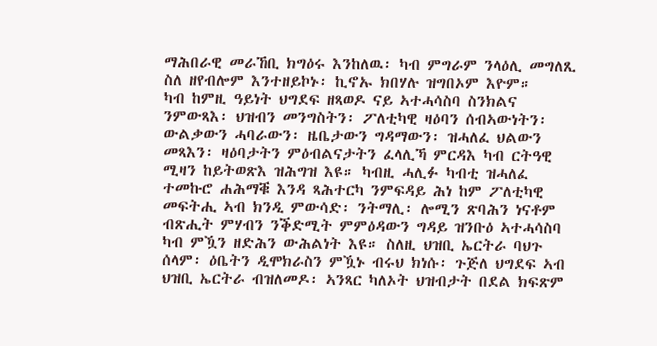ማሕበራዊ መራኸቢ ክግዕሩ እንከለዉ፡ ካብ ምግራም ንላዕሊ መግለጺ ስለ ዘየብሎም እንተዘይኮኑ፡ ኪኖኡ ክበሃሉ ዝግበኦም እዮም።
ካብ ከምዚ ዓይነት ህግደፍ ዘጻወዶ ናይ ኣተሓሳስባ ስንክልና ንምውጻእ፡ ህዝብን መንግስትን፡ ፖለቲካዊ ዛዕባን ሰብኣውነትን፡ ውልቃውን ሓባራውን፡ ዜቤታውን ግዳማውን፡ ዝሓለፈ ህልውን መጻእን፡ ዛዕባታትን ምዕብልናታትን ፈላሊኻ ምርዳእ ካብ ርትዓዊ ሚዛን ከይትወጽእ ዝሕግዝ እዩ። ካብዚ ሓሊፉ ካብቲ ዝሓለፈ ተመኩሮ ሐሕማቑ እንዳ ጻሕተርካ ንምፍዳይ ሕነ ከም ፖለቲካዊ መፍትሒ ኣብ ክንዲ ምውሳድ፡ ንትማሊ፡ ሎሚን ጽባሕን ነናቶም ብጽሒት ምሃብን ንቕድሚት ምምዕዳውን ግዳይ ዝንቡዕ ኣተሓሳስባ ካብ ምዃን ዘድሕን ውሕልነት እዩ። ስለዚ ህዝቢ ኤርትራ ባህጉ ሰላም፡ ዕቤትን ዲሞክራስን ምዃኑ ብሩህ ክነሱ፡ ጉጅለ ህግደፍ ኣብ ህዝቢ ኤርትራ ብዝለመዶ፡ ኣንጻር ካለኦት ህዝብታት በደል ክፍጽም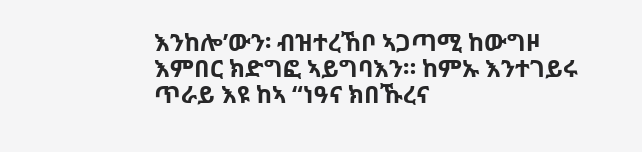እንከሎ’ውን፡ ብዝተረኸቦ ኣጋጣሚ ከውግዞ እምበር ክድግፎ ኣይግባእን። ከምኡ እንተገይሩ ጥራይ እዩ ከኣ “ነዓና ክበኹረና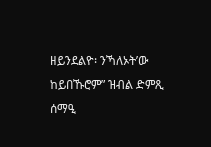ዘይንደልዮ፡ ንኻለኦት’ው ከይበኹሮም” ዝብል ድምጺ ሰማዒ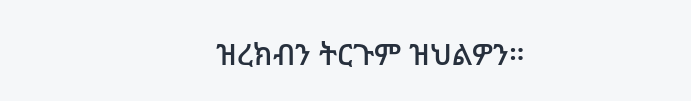ዝረክብን ትርጉም ዝህልዎን።